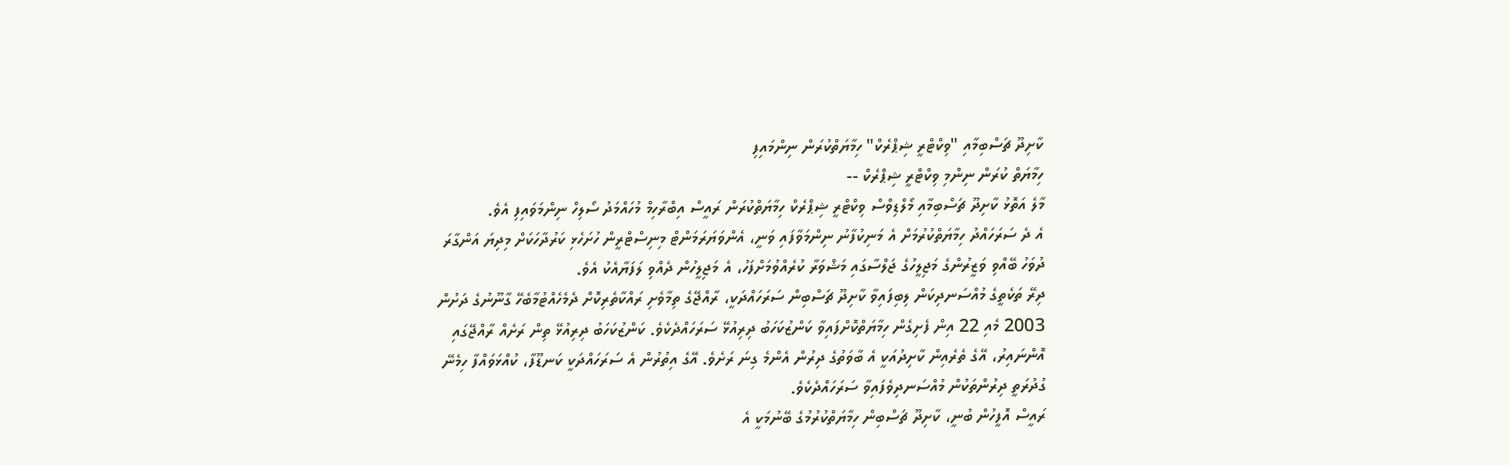ކާށިދޫ ޗަސްބިމާއި "ވިކްޓްރީ ޝިޕްރެކް" ހިމާޔަތްކުރަން ނިންމައިފި
ހިމާޔަތް ކުރަން ނިންމި ވިކްޓްރީ ޝިޕްރެކް --
މާލެ އަތޮޅު ކާށިދޫ ޗަސްބިމާއި މޯލްޑިވްސް ވިކްޓްރީ ޝިޕްރެކް ހިމާޔަތްކުރަން ރައީސް އިބްރާހިމް މުހައްމަދު ސޯލިހް ނިންމަވައިފި އެވެ.
އެ ދެ ސަރަހައްދު ހިމާޔަތްކުރުމަށް އެ މަނިކުފާނު ނިންމަވާފައި ވަނީ، އެންވަޔަރަމަންޓް މިނިސްޓްރީން ހުށަހެޅި ކަރުދާހަކަށް މިދިޔަ އަންގާރަ ދުވަހު ބޭއްވި ވަޒީރުންގެ މަޖިލީހުގެ ޖަލްސާގައި މަޝްވަރާ ކުރެއްވުމަށްފަހު، އެ މަޖިލީހުން ދެއްވި ލަފަޔާއެކު އެވެ.
ދިރޭ ތަކެތީގެ މުއްސަނދިކަން ލިބިފައިވާ ކާށިދޫ ޗަސްބިން ސަރަހައްދަކީ، ރާއްޖޭގެ ތިމާވެށި ރައްކާތެރިކޮށް ދެމެހެއްޓުމާބެހޭ ގާނޫނުގެ ދަށުން 2003 މެއި 22 އިން ފެށިގެން ހިމާޔަތްކޮށްފައިވާ ކަންޒުކަހަބު ދިރިއުޅޭ ސަރަހައްދެކެވެ. ކަންޒުކަހަބު ދިރިއުޅޭ ތިން ރަށެއް ރާއްޖޭގައި އޮންނައިރު، އޭގެ ތެރެއިން ކާށިދުއަކީ އެ ބާވަތުގެ ދިރުން އެންމެ ގިނަ ރަށެވެ. އޭގެ އިތުރުން އެ ސަރަހައްދަކީ ކަނޑޫފާ، ކުއްޅަވައްފާ ހިމެނޭ ގުދުރަތީ ދިރުންތަކުން މުއްސަނދިވެފައިވާ ސަރަހައްދެކެވެ.
ރައީސް އޮފީހުން ބުނީ، ކާށިދޫ ޗަސްބިން ހިމާޔަތްކުރުމުގެ ބޭނުމަކީ އެ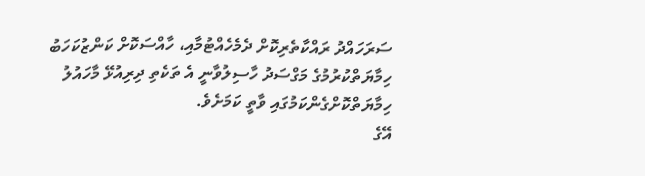ސަރަހައްދު ރައްކާތެރިކޮށް ދެމެހެއްޓުމާއި، ހާއްސަކޮށް ކަންޒުކަހަބު ހިމާޔަތްކުރުމުގެ މަގްސަދު ހާސިލުވާނީ އެ ތަކެތި ދިރިއުޅޭ މާހައުލު ހިމާޔަތްކޮށްގެންކަމުގައި ވާތީ ކަމަށެވެ.
އޭގެ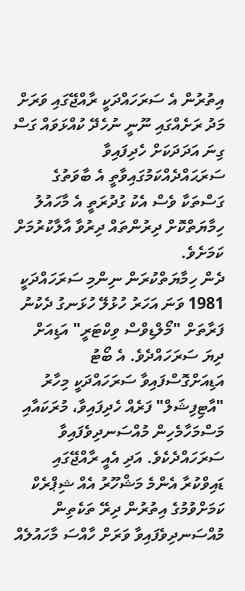އިތުރުން އެ ސަރަހައްދަކީ ރާއްޖޭގައި ވަރަށް މަދު ރަށެއްގައި ނޫނީ ނުހެދޭ ކުއްޅަވައް ގަސް ގިނަ އަދަދަކަށް ހެދިފައިވާ ސަރަޙައްދެއްކަމުގައިވާތީ އެ ބާވަތުގެ ގަސްތަކާ ވެސް އެކު ގުދުރަތީ އެ މާހައުލު ހިމާޔަތްކޮށް ދިރުންތައް ދިރުވާ އާލާކުރުމަށް ކަމަށެވެ.
ދެން ހިމާޔަތްކުރަން ނިންމި ސަރަހައްދަކީ 1981 ވަނަ އަހަރު ހުޅުލޭ ހުޅަނގު ދެކުނު ފަރާތަށް "މޯލްޑިވްސް ވިކްޓަރީ" އަޑިއަށް ދިޔަ ސަރަހައްދެވެ. އެ ބޯޓު އަޑިއަށްގޮސްފައިވާ ސަރަހައްދަކީ މިހާރު "އާޓިފިޝަލް" ފަރެއް ހެދިފައިވާ، މުރަކައާއި މަސްމަހާމެހިން މުއްސަނދިވެފައިވާ ސަރަހައްދެކެވެ. އަދި އެއީ ރާއްޖޭގައި ޑައިވްކުރާ އެންމެ މަޝްހޫރު އެއް ޝިޕްރެކް ކަމަށްވުމުގެ އިތުރުން ދިރޭ ތަކެތިން މުއްސަނދިވެފައިވާ ވަރަށް ހާއްސަ މާހައުލެއް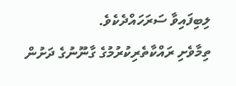ލިބިފައިވާ ސަރަހައްދެކެވެ.
ތިމާވެށި ރައްކާތެރިކުރުމުގެ ގާނޫނުގެ ދަށުން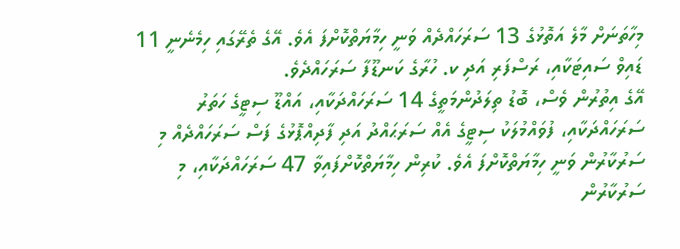މިހާތަނަށް މާލެ އަތޮޅުގެ 13 ސަރަހައްދެއް ވަނީ ހިމާޔަތްކޮށްފަ އެވެ. އޭގެ ތެރޭގައި ހިމެނެނީ 11 ޑައިވް ސައިޓަކާއި، ރަސްފަރި އަދި ކ. ހުރާގެ ކަނޑޫފާ ސަރަހައްދެވެ.
އޭގެ އިތުރުން ވެސް، ބޮޑު ތިލަދުންމަތީގެ 14 ސަރަހައްދަކާއި، އައްޑޫ ސިޓީގެ ހަތަރު ސަރަހައްދަކާއި، ފުވައްމުލަކު ސިޓީގެ އެއް ސަރަޙައްދު އަދި ފާދިއްޕޮޅުގެ ފަސް ސަރަހައްދެއް މި ސަރުކާރުން ވަނީ ހިމާޔަތްކޮށްފަ އެވެ. ކުރިން ހިމާޔަތްކޮށްފައިވާ 47 ސަރަހައްދަކާއި، މި ސަރުކާރުން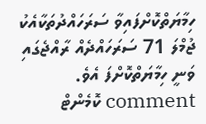ހިމާޔަތްކޮށްފައިވާ ސަރަހައްދުތަކާއެކު ޖުމްލަ 71 ސަރަހައްދެއް ރާއްޖެގައި ވަނީ ހިމާޔަތްކޮށްފަ އެވެ.
comment ކޮމެންޓް